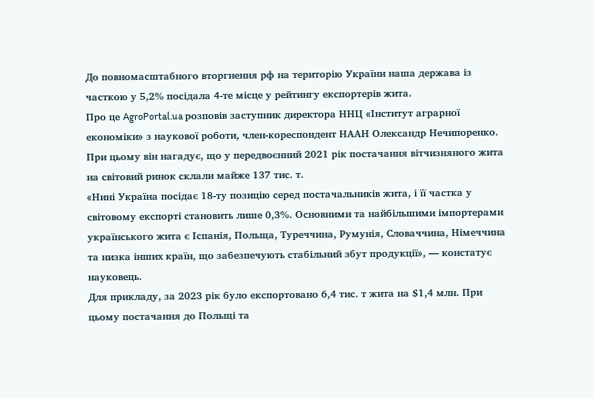До повномасштабного вторгнення рф на територію України наша держава із часткою у 5,2% посідала 4-те місце у рейтингу експортерів жита.
Про це AgroPortal.ua розповів заступник директора ННЦ «Інститут аграрної економіки» з наукової роботи, член-кореспондент НААН Олександр Нечипоренко.
При цьому він нагадує, що у передвоєнний 2021 рік постачання вітчизняного жита на світовий ринок склали майже 137 тис. т.
«Нині Україна посідає 18-ту позицію серед постачальників жита, і її частка у світовому експорті становить лише 0,3%. Основними та найбільшими імпортерами українського жита є Іспанія, Польща, Туреччина, Румунія, Словаччина, Німеччина та низка інших країн, що забезпечують стабільний збут продукції», — констатує науковець.
Для прикладу, за 2023 рік було експортовано 6,4 тис. т жита на $1,4 млн. При цьому постачання до Польщі та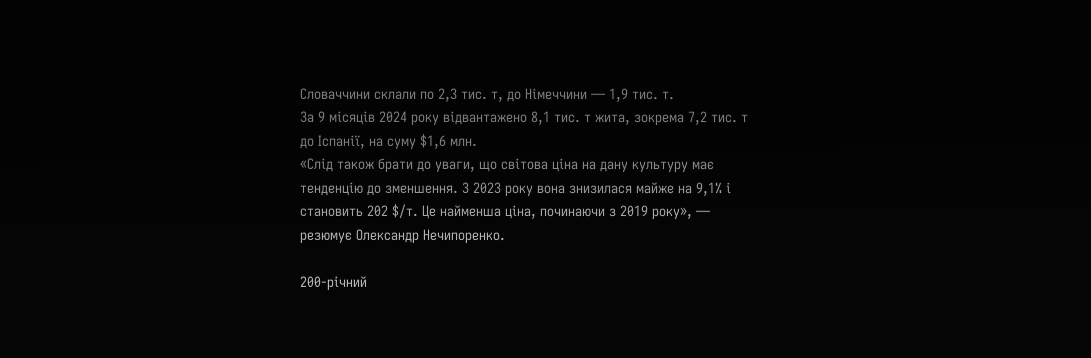Словаччини склали по 2,3 тис. т, до Німеччини — 1,9 тис. т.
За 9 місяців 2024 року відвантажено 8,1 тис. т жита, зокрема 7,2 тис. т до Іспанії, на суму $1,6 млн.
«Слід також брати до уваги, що світова ціна на дану культуру має тенденцію до зменшення. З 2023 року вона знизилася майже на 9,1% і становить 202 $/т. Це найменша ціна, починаючи з 2019 року», — резюмує Олександр Нечипоренко.

200-річний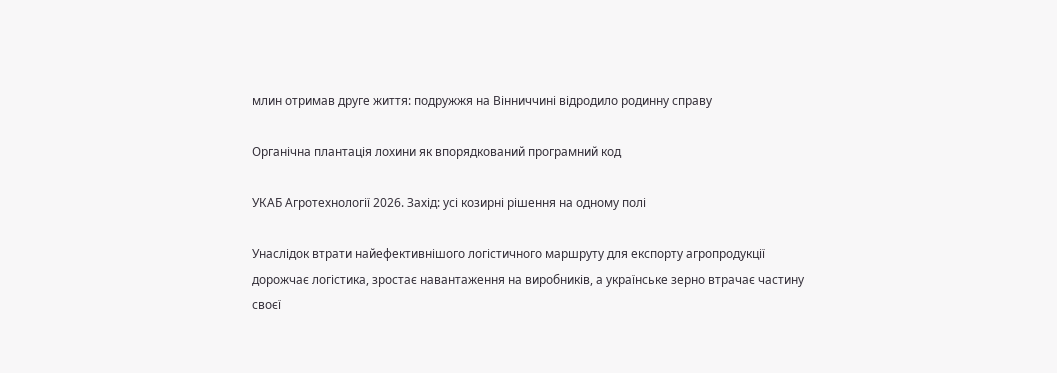млин отримав друге життя: подружжя на Вінниччині відродило родинну справу

Органічна плантація лохини як впорядкований програмний код

УКАБ Агротехнології 2026. Захід: усі козирні рішення на одному полі

Унаслідок втрати найефективнішого логістичного маршруту для експорту агропродукції дорожчає логістика, зростає навантаження на виробників, а українське зерно втрачає частину своєї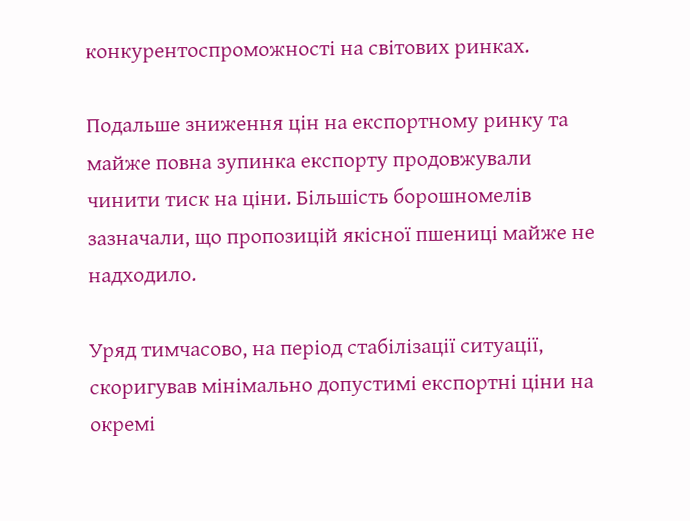конкурентоспроможності на світових ринках.

Подальше зниження цін на експортному ринку та майже повна зупинка експорту продовжували чинити тиск на ціни. Більшість борошномелів зазначали, що пропозицій якісної пшениці майже не надходило.

Уряд тимчасово, на період стабілізації ситуації, скоригував мінімально допустимі експортні ціни на окремі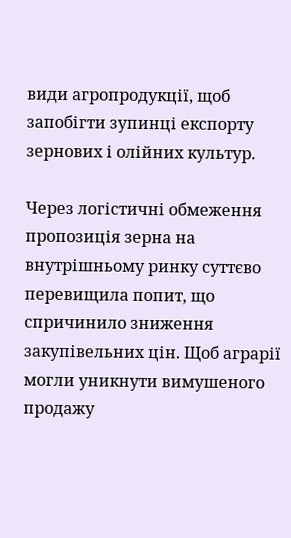види агропродукції, щоб запобігти зупинці експорту зернових і олійних культур.

Через логістичні обмеження пропозиція зерна на внутрішньому ринку суттєво перевищила попит, що спричинило зниження закупівельних цін. Щоб аграрії могли уникнути вимушеного продажу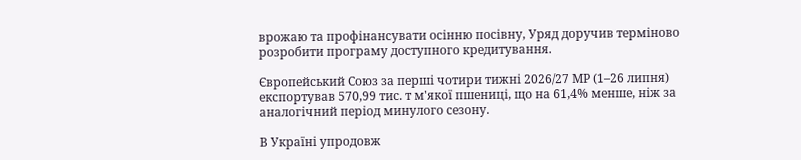врожаю та профінансувати осінню посівну, Уряд доручив терміново розробити програму доступного кредитування.

Європейський Союз за перші чотири тижні 2026/27 МР (1–26 липня) експортував 570,99 тис. т м'якої пшениці, що на 61,4% менше, ніж за аналогічний період минулого сезону.

В Україні упродовж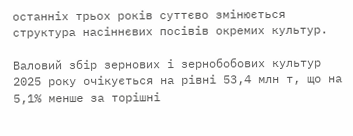останніх трьох років суттєво змінюється структура насіннєвих посівів окремих культур.

Валовий збір зернових і зернобобових культур 2025 року очікується на рівні 53,4 млн т, що на 5,1% менше за торішні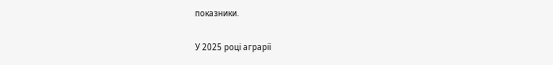показники.

У 2025 році аграрії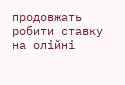продовжать робити ставку на олійні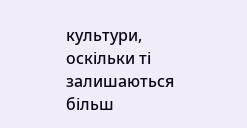культури, оскільки ті залишаються більш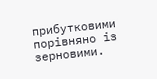прибутковими порівняно із зерновими.